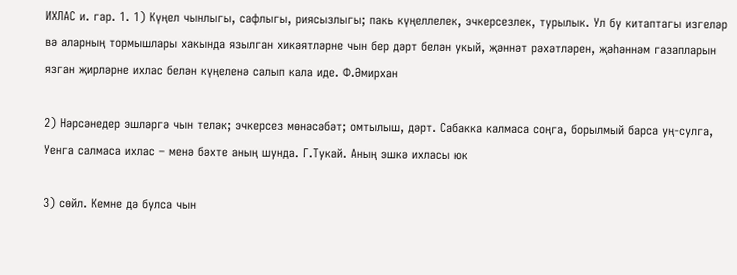ИХЛАС и. гар. 1. 1) Күңел чынлыгы, сафлыгы, риясызлыгы; пакь күңеллелек, эчкерсезлек, турылык. Ул бу китаптагы изгеләр вә аларның тормышлары хакында язылган хикәятләрне чын бер дәрт белән укый, җәннәт рәхәтләрен, җәһәннәм газапларын язган җирләрне ихлас белән күңеленә салып кала иде. Ф.Әмирхан

2) Нәрсәнедер эшләргә чын теләк; эчкерсез мөнәсәбәт; омтылыш, дәрт. Сабакка калмаса соңга, борылмый барса уң-сулга, Уенга салмаса ихлас – менә бәхте аның шунда. Г.Тукай. Аның эшкә ихласы юк

3) сөйл. Кемне дә булса чын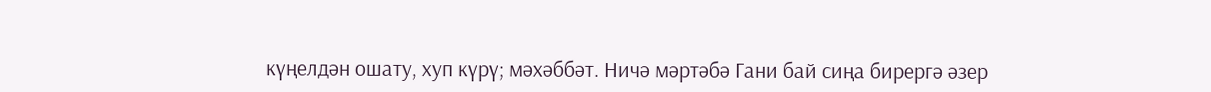күңелдән ошату, хуп күрү; мәхәббәт. Ничә мәртәбә Гани бай сиңа бирергә әзер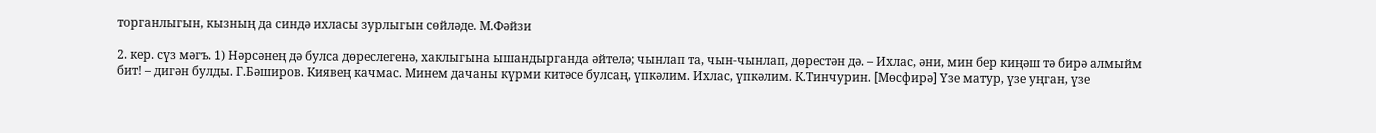торганлыгын, кызның да синдә ихласы зурлыгын сөйләде. М.Фәйзи

2. кер. сүз мәгъ. 1) Нәрсәнең дә булса дөреслегенә, хаклыгына ышандырганда әйтелә; чынлап та, чын-чынлап, дөрестән дә. – Ихлас, әни, мин бер киңәш тә бирә алмыйм бит! – дигән булды. Г.Бәширов. Киявең качмас. Минем дачаны күрми китәсе булсаң, үпкәлим. Ихлас, үпкәлим. К.Тинчурин. [Мөсфирә] Үзе матур, үзе уңган, үзе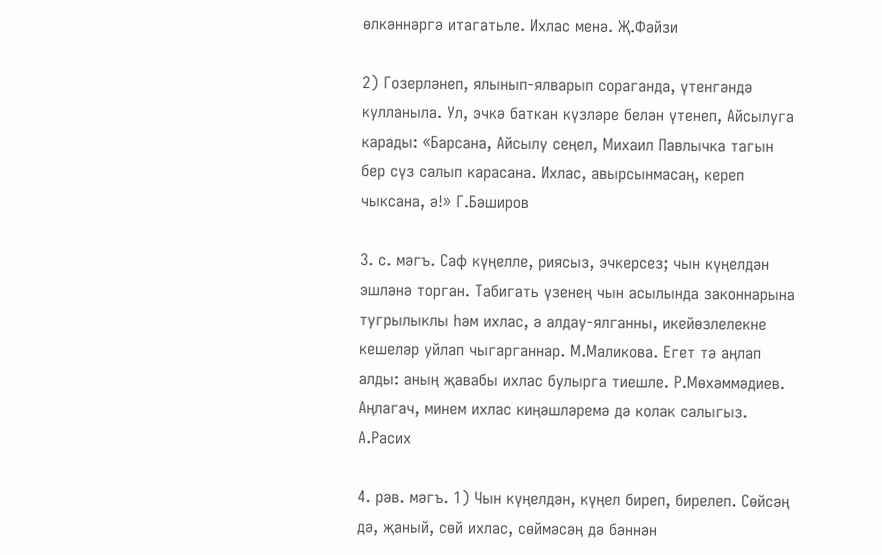өлкәннәргә итагатьле. Ихлас менә. Җ.Фәйзи

2) Гозерләнеп, ялынып-ялварып сораганда, үтенгәндә кулланыла. Ул, эчкә баткан күзләре белән үтенеп, Айсылуга карады: «Барсана, Айсылу сеңел, Михаил Павлычка тагын бер сүз салып карасана. Ихлас, авырсынмасаң, кереп чыксана, ә!» Г.Бәширов

3. с. мәгъ. Саф күңелле, риясыз, эчкерсез; чын күңелдән эшләнә торган. Табигать үзенең чын асылында законнарына тугрылыклы һәм ихлас, ә алдау-ялганны, икейөзлелекне кешеләр уйлап чыгарганнар. М.Маликова. Егет тә аңлап алды: аның җавабы ихлас булырга тиешле. Р.Мөхәммәдиев. Аңлагач, минем ихлас киңәшләремә дә колак салыгыз. А.Расих

4. рәв. мәгъ. 1) Чын күңелдән, күңел биреп, бирелеп. Сөйсәң дә, җаный, сөй ихлас, сөймәсәң дә бәннән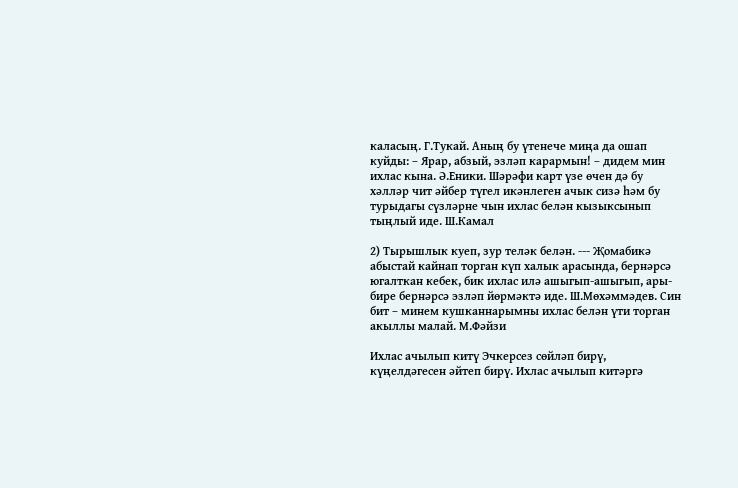каласың. Г.Тукай. Аның бу үтенече миңа да ошап куйды: – Ярар, абзый, эзләп карармын! – дидем мин ихлас кына. Ә.Еники. Шәрәфи карт үзе өчен дә бу хәлләр чит әйбер түгел икәнлеген ачык сизә һәм бу турыдагы сүзләрне чын ихлас белән кызыксынып тыңлый иде. Ш.Камал

2) Тырышлык куеп, зур теләк белән. --- Җомабикә абыстай кайнап торган күп халык арасында, бернәрсә югалткан кебек, бик ихлас илә ашыгып-ашыгып, ары-бире бернәрсә эзләп йөрмәктә иде. Ш.Мөхәммәдев. Син бит – минем кушканнарымны ихлас белән үти торган акыллы малай. М.Фәйзи

Ихлас ачылып китү Эчкерсез сөйләп бирү, күңелдәгесен әйтеп бирү. Ихлас ачылып китәргә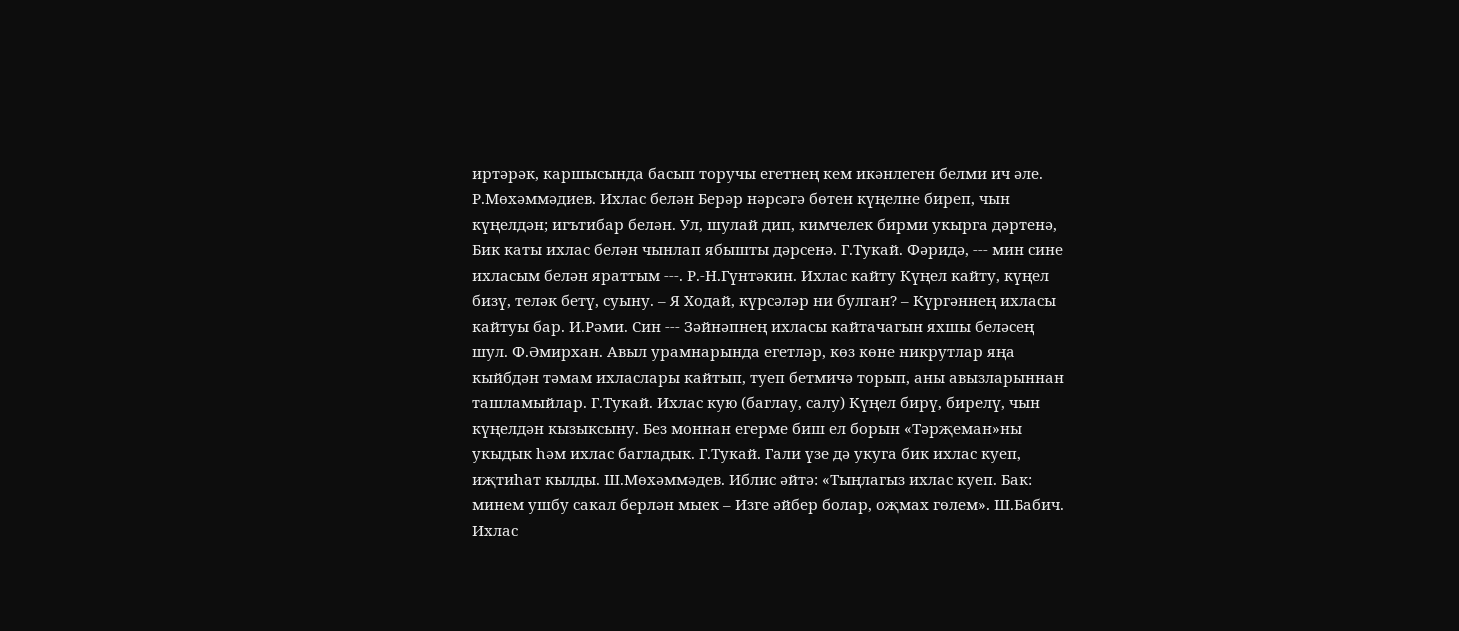иртәрәк, каршысында басып торучы егетнең кем икәнлеген белми ич әле. Р.Мөхәммәдиев. Ихлас белән Берәр нәрсәгә бөтен күңелне биреп, чын күңелдән; игътибар белән. Ул, шулай дип, кимчелек бирми укырга дәртенә, Бик каты ихлас белән чынлап ябышты дәрсенә. Г.Тукай. Фәридә, --- мин сине ихласым белән яраттым ---. Р.-Н.Гүнтәкин. Ихлас кайту Күңел кайту, күңел бизү, теләк бетү, суыну. – Я Ходай, күрсәләр ни булган? – Күргәннең ихласы кайтуы бар. И.Рәми. Син --- Зәйнәпнең ихласы кайтачагын яхшы беләсең шул. Ф.Әмирхан. Авыл урамнарында егетләр, көз көне никрутлар яңа кыйбдән тәмам ихласлары кайтып, туеп бетмичә торып, аны авызларыннан ташламыйлар. Г.Тукай. Ихлас кую (баглау, салу) Күңел бирү, бирелү, чын күңелдән кызыксыну. Без моннан егерме биш ел борын «Тәрҗеман»ны укыдык һәм ихлас багладык. Г.Тукай. Гали үзе дә укуга бик ихлас куеп, иҗтиһат кылды. Ш.Мөхәммәдев. Иблис әйтә: «Тыңлагыз ихлас куеп. Бак: минем ушбу сакал берлән мыек – Изге әйбер болар, оҗмах гөлем». Ш.Бабич. Ихлас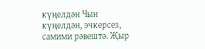күңелдән Чын күңелдән, эчкерсез, самими рәвештә. Җыр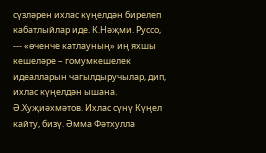сүзләрен ихлас күңелдән бирелеп кабатлыйлар иде. К.Нәҗми. Руссо, --- «өченче катлауның» иң яхшы кешеләре – гомумкешелек идеалларын чагылдыручылар, дип, ихлас күңелдән ышана. Ә.Хуҗиәхмәтов. Ихлас сүнү Күңел кайту, бизү. Әмма Фәтхулла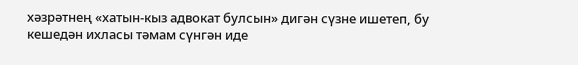хәзрәтнең «хатын-кыз адвокат булсын» дигән сүзне ишетеп, бу кешедән ихласы тәмам сүнгән иде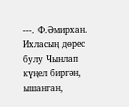---. Ф.Әмирхан. Ихласың дөрес булу Чынлап күңел биргән, ышанган,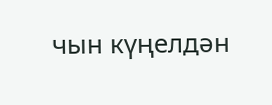чын күңелдән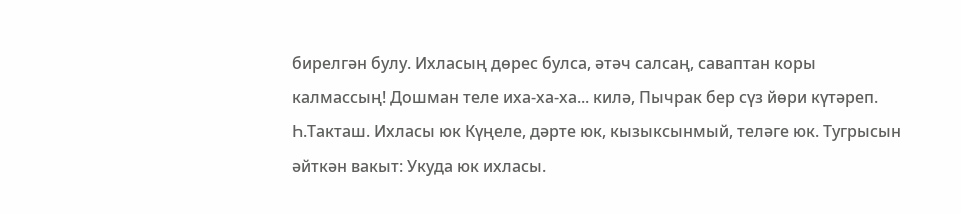бирелгән булу. Ихласың дөрес булса, әтәч салсаң, саваптан коры калмассың! Дошман теле иха-ха-ха... килә, Пычрак бер сүз йөри күтәреп. Һ.Такташ. Ихласы юк Күңеле, дәрте юк, кызыксынмый, теләге юк. Тугрысын әйткән вакыт: Укуда юк ихласы.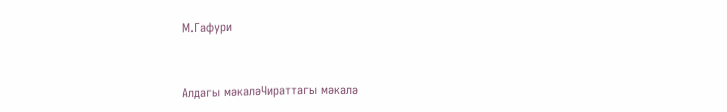М.Гафури



Алдагы мәкаләЧираттагы мәкалә